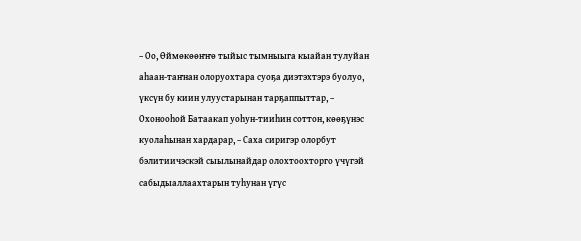– Оо, Өймөкөөҥҥө тыйыс тымныыга кыайан тулуйан аһаан-таҥнан олоруохтара суоҕа диэтэхтэрэ буолуо, үксүн бу киин улуустарынан тарҕаппыттар, – Охонооһой Батаакап уоһун-тииһин соттон, көөҕүнэс куолаһынан хардарар, – Саха сиригэр олорбут бэлитиичэскэй сыылынайдар олохтоохторго үчүгэй сабыдыаллаахтарын туһунан үгүс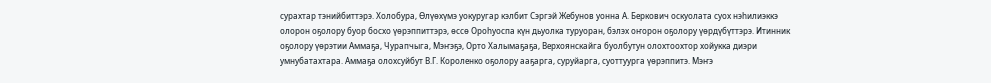сурахтар тэнийбиттэрэ. Холобура, Өлүөхүмэ уокуругар кэлбит Сэргэй Жебунов уонна А. Беркович оскуолата суох нэһилиэккэ олорон оҕолору буор босхо үөрэппиттэрэ, өссө Ороһуоспа күн дьуолка туруоран, бэлэх оҥорон оҕолору үөрдүбүттэрэ. Итинник оҕолору үөрэтии Аммаҕа, Чурапчыга, Мэҥэҕэ, Орто Халымаҕаҕа, Верхоянскайга буолбутун олохтоохтор хойукка диэри умнубатахтара. Аммаҕа олохсуйбут В.Г. Короленко оҕолору ааҕарга, суруйарга, суоттуурга үөрэппитэ. Мэҥэ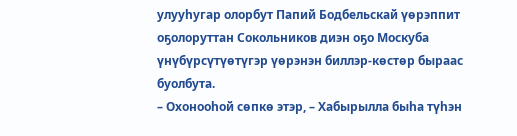улууһугар олорбут Папий Бодбельскай үөрэппит оҕолоруттан Сокольников диэн оҕо Москуба үнүбүрсүтүөтүгэр үөрэнэн биллэр-көстөр быраас буолбута.
– Охонооһой сөпкө этэр, – Хабырылла быһа түһэн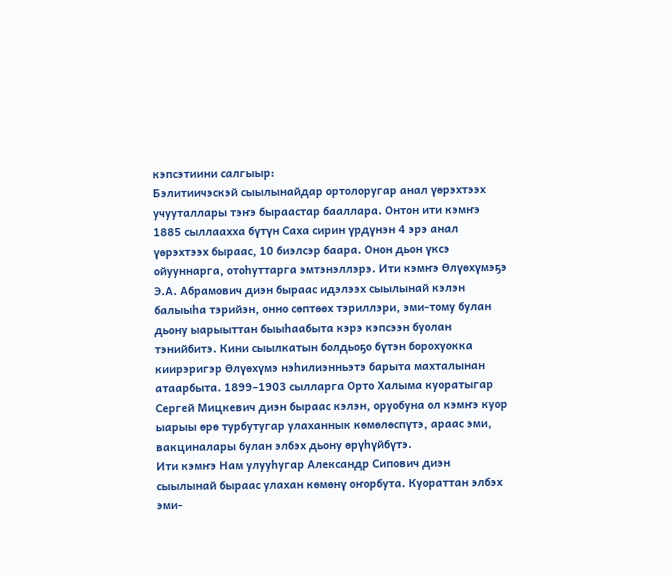кэпсэтиини салгыыр:
Бэлитиичэскэй сыылынайдар ортолоругар анал үөрэхтээх учууталлары тэҥэ быраастар бааллара. Онтон ити кэмҥэ 1885 сыллаахха бүтүн Саха сирин үрдүнэн 4 эрэ анал үөрэхтээх быраас, 10 биэлсэр баара. Онон дьон үксэ ойууннарга, отоһуттарга эмтэнэллэрэ. Ити кэмҥэ Өлүөхүмэҕэ Э.А. Абрамович диэн быраас идэлээх сыылынай кэлэн балыыһа тэрийэн, онно сөптөөх тэриллэри, эми-тому булан дьону ыарыыттан быыһаабыта кэрэ кэпсээн буолан тэнийбитэ. Кини сыылкатын болдьоҕо бүтэн борохуокка киирэригэр Өлүөхүмэ нэһилиэнньэтэ барыта махталынан атаарбыта. 1899–1903 сылларга Орто Халыма куоратыгар Сергей Мицкевич диэн быраас кэлэн, оруобуна ол кэмҥэ куор ыарыы өрө турбутугар улаханнык көмөлөспүтэ, араас эми, вакциналары булан элбэх дьону өрүһүйбүтэ.
Ити кэмҥэ Нам улууһугар Александр Сипович диэн сыылынай быраас улахан көмөнү оҥорбута. Куораттан элбэх эми-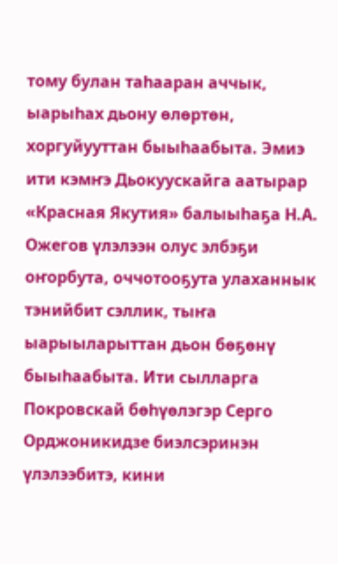тому булан таһааран аччык, ыарыһах дьону өлөртөн, хоргуйууттан быыһаабыта. Эмиэ ити кэмҥэ Дьокуускайга аатырар «Красная Якутия» балыыһаҕа Н.А. Ожегов үлэлээн олус элбэҕи оҥорбута, оччотооҕута улаханнык тэнийбит сэллик, тыҥа ыарыыларыттан дьон бөҕөнү быыһаабыта. Ити сылларга Покровскай бөһүөлэгэр Серго Орджоникидзе биэлсэринэн үлэлээбитэ, кини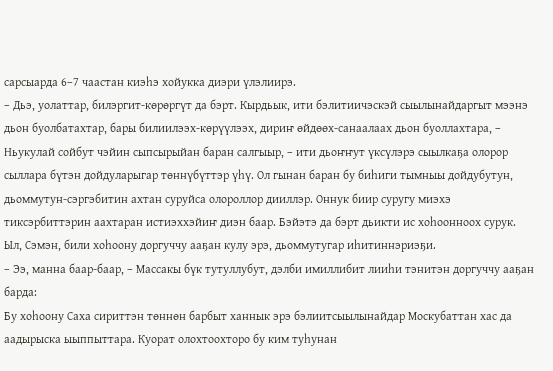сарсыарда 6–7 чаастан киэһэ хойукка диэри үлэлиирэ.
– Дьэ, уолаттар, билэргит-көрөргүт да бэрт. Кырдьык, ити бэлитиичэскэй сыылынайдаргыт мээнэ дьон буолбатахтар, бары билиилээх-көрүүлээх, дириҥ өйдөөх-санаалаах дьон буоллахтара, – Ньукулай сойбут чэйин сыпсырыйан баран салгыыр, – ити дьоҥҥут үксүлэрэ сыылкаҕа олорор сыллара бүтэн дойдуларыгар төннүбүттэр үһү. Ол гынан баран бу биһиги тымныы дойдубутун, дьоммутун-сэргэбитин ахтан суруйса олороллор дииллэр. Оннук биир суругу миэхэ тиксэрбиттэрин аахтаран истиэххэйиҥ диэн баар. Бэйэтэ да бэрт дьикти ис хоһоонноох сурук. Ыл, Сэмэн, били хоһоону доргуччу ааҕан кулу эрэ, дьоммутугар иһитиннэриэҕи.
– Ээ, манна баар-баар, – Массакы бүк тутуллубут, дэлби имиллибит лииһи тэнитэн доргуччу ааҕан барда:
Бу хоһоону Саха сириттэн төннөн барбыт ханнык эрэ бэлиитсыылынайдар Москубаттан хас да аадырыска ыыппыттара. Куорат олохтоохторо бу ким туһунан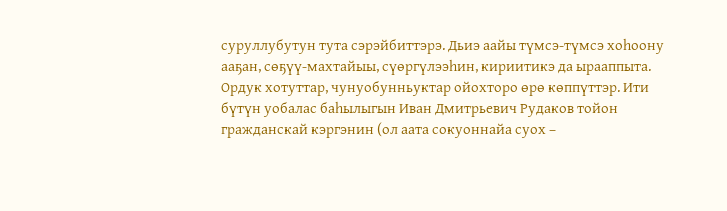суруллубутун тута сэрэйбиттэрэ. Дьиэ аайы түмсэ-түмсэ хоһоону ааҕан, сөҕүү-махтайыы, сүөргүлээһин, кириитикэ да ырааппыта. Ордук хотуттар, чунуобунньуктар ойохторо өрө көппүттэр. Ити бүтүн уобалас баһылыгын Иван Дмитрьевич Рудаков тойон гражданскай кэргэнин (ол аата сокуоннайа суох –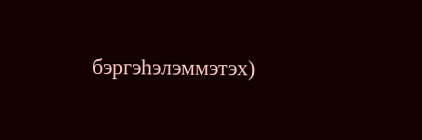бэргэһэлэммэтэх)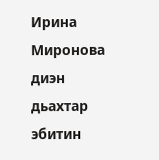Ирина Миронова диэн дьахтар эбитин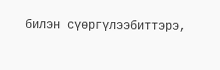билэн сүөргүлээбиттэрэ,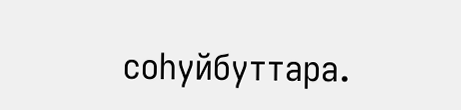соһуйбуттара.